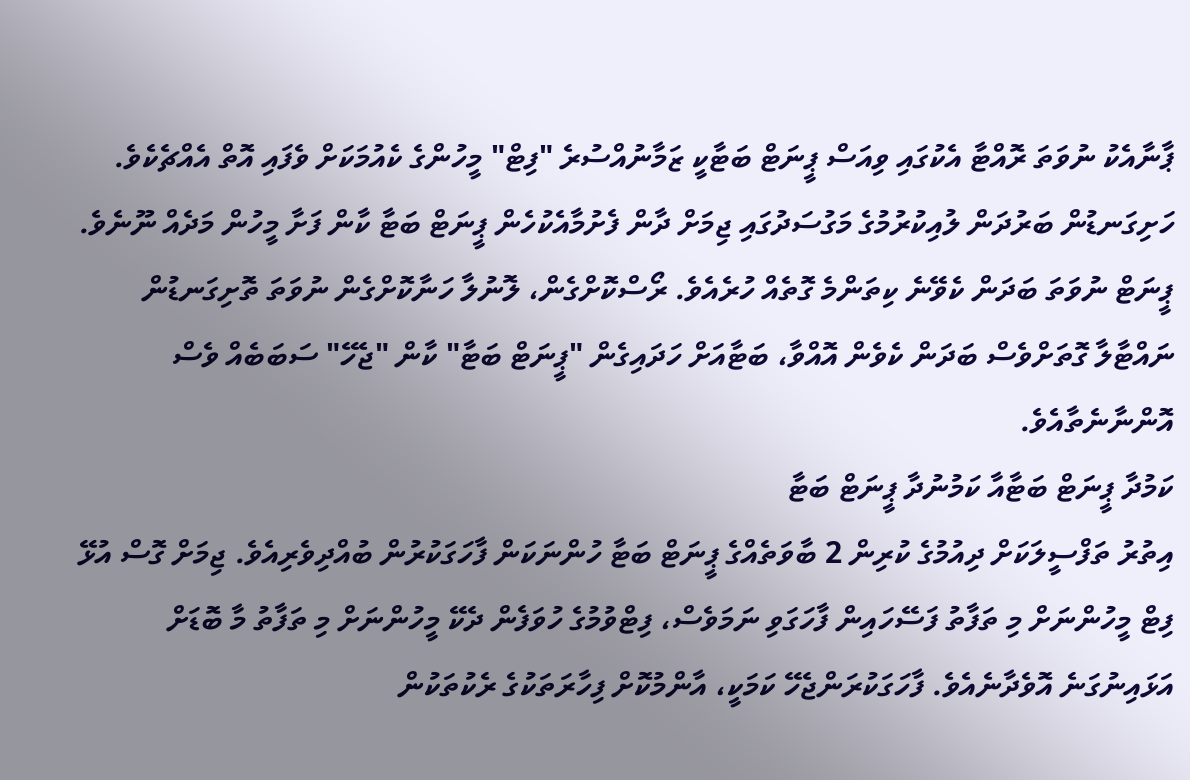ޕާނާއެކު ނުވަތަ ރޮއްޓާ އެކުގައި ވިއަސް ޕީނަޓް ބަޓާކީ ޒަމާނުއްސުރެ "ފިޓް" މީހުންގެ ކެއުމަކަށް ވެފައި އޮތް އެއްޗެކެވެ. ހަށިގަނޑުން ބަރުދަން ލުއިކުރުމުގެ މަގުސަދުގައި ޖިމަށް ދާން ފެށުމާއެކުހެން ޕީނަޓް ބަޓާ ކާން ފަށާ މީހުން މަދެއް ނޫނެވެ. ޕީނަޓް ނުވަތަ ބަދަން ކެވޭނެ ކިތަންމެ ގޮތެއް ހުރެއެވެ. ރޯސްކޮށްގެން، ލޮނުލާ ހަނާކޮށްގެން ނުވަތަ ތޮށިގަނޑުން ނައްޓާލާ ގޮތަށްވެސް ބަދަން ކެވެން އޮއްވާ، ބަޓާއަށް ހަދައިގެން "ޕީނަޓް ބަޓާ" ކާން "ޖެހޭ" ސަބަބެއް ވެސް އޮންނާނެތާއެވެ.
ކަމުދާ ޕީނަޓް ބަޓާއާ ކަމުނުދާ ޕީނަޓް ބަޓާ
އިތުރު ތަފްސީލަކަށް ދިއުމުގެ ކުރިން 2 ބާވަތެއްގެ ޕީނަޓް ބަޓާ ހުންނަކަން ފާހަގަކުރުން ބުއްދިވެރިއެވެ. ޖިމަށް ގޮސް އުޅޭ ފިޓް މީހުންނަށް މި ތަފާތު ފަސޭހައިން ފާހަގަވި ނަމަވެސް، ފިޓްވުމުގެ ހުވަފެން ދެކޭ މީހުންނަށް މި ތަފާތު މާ ބޮޑަށް އަޅައިނުގަނެ އޮވެދާނެއެވެ. ފާހަގަކުރަންޖެހޭ ކަމަކީ، އާންމުކޮށް ފިހާރަތަކުގެ ރެކުތަކުން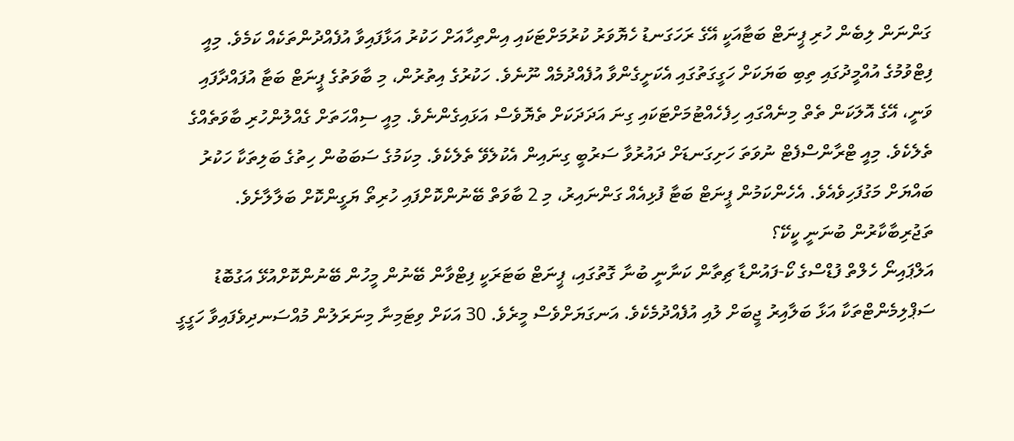ގަންނަން ލިބެން ހުރި ޕީނަޓް ބަޓާއަކީ އޭގެ ރަހަގަނޑު ހެޔޮވަރު ކުރުމަށްޓަކައި އިންތިހާއަށް ހަކުރު އަޅާފައިވާ އުފެއްދުންތަކެއް ކަމެވެ. މިއީ ފިޓްވުމުގެ އުއްމީދުގައި ތިބި ބަޔަކަށް ހަގީގަތުގައި އެކަށީގެންވާ އުފެއްދުމެއް ނޫނެވެ. ހަކުރުގެ އިތުރުން، މި ބާވަތުގެ ޕީނަޓް ބަޓާ އުފައްދާފައި ވަނީ، އޭގެ އޮލަކަން ތެތް މިނެއްގައި ހިފެހެއްޓުމަށްޓަކައި ގިނަ އަދަދަކަށް ތެޔޮވެސް އަޅައިގެންނެވެ. މިއީ ސިއްހަތަށް ގެއްލުންހުރި ބާވަތެއްގެ ތެލެކެވެ. މިއީ ޓްރާންސްފެޓް ނުވަތަ ހަށިގަނޑަށް ދައުރުވާ ސަރުބީ ގިނައިން އެކުލެވޭ ތެލެކެވެ. މިކަމުގެ ސަބަބުން ހިތުގެ ބަލިތަކާ ހަކުރު ބައްޔަށް މަގުފަހިވެއެވެ. އެހެންކަމުން ޕީނަޓް ބަޓާ ފުޅިއެއް ގަންނައިރު، މި 2 ބާވަތް ބޭނުންކޮށްފައި ހުރިތޯ ޔަގީންކޮށް ބަލާލާށެވެ.
ތަޖުރިބާކާރުން ބުނަނީ ކީކޭ؟
އަލްޕައިނޯ ހެލްތް ފުޑްސްގެ ކޯ-ފައުންޑާ ޗިތާން ކަނާނީ ބުނާ ގޮތުގައި، ޕީނަޓް ބަޓަރަކީ ފިޓްވާން ބޭނުން މީހުން ބޭނުންކޮށްއުޅޭ އަގުބޮޑު ސަޕްލިމެންޓްތަކާ އަޅާ ބަލާއިރު ޖީބަށް ލުއި އުފެއްދުމެކެވެ. އަނގަޔަށްވެސް މީރެވެ. 30 އަކަށް ވިޓަމިނާ މިނަރަލުން މުއްސަނދިވެފައިވާ ހަގީގީ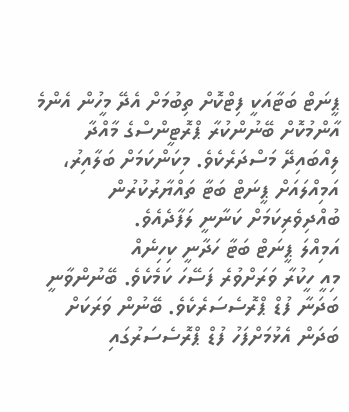ޕީނަޓް ބަޓާއަކީ ފިޓްކޮށް ތިބުމަށް އެދޭ މީހުން އެންމެ އާންމުކޮށް ބޭނުންކުރާ ޕްރޮޓީންސްގެ މާއްދާ ލިއްބައިދޭ މަސްދަރެކެވެ. މިކަންކަމަށް ބަލާއިރު، އަމިއްލައަށް ޕީނަޓް ބަޓާ ތައްޔާރުކުރުން ބުއްދިވެރިކަމަށް ކަނާނީ ލަފާދެއެވެ.
އަމިއްލަ ޕީނަޓް ބަޓާ ހަދާނީ ކިހިނެއް
މިއީ ހީކުރާ ވަރަށްވުރެ ފަސޭހަ ކަމެކެވެ. ބޭނުންވާނީ ބަދަނާ ފުޑް ޕްރޮސެސަރެކެވެ. ބޭނުން ވަރަކަށް ބަދަން އެޅުމަށްފަހު ފުޑް ޕްރޮސެސަރުގައި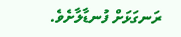ރަނގަޅަށް ފުނޑާލާށެވެ.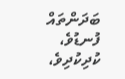ބަދަންތައް ފުނޑުވެ، ކުދިކުދިވެ،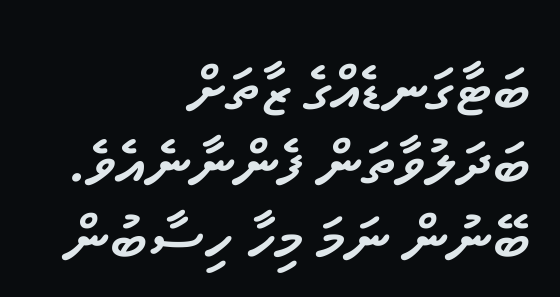ބަޓާގަނޑެއްގެ ޒާތަށް ބަދަލުވާތަން ފެންނާނެއެވެ. ބޭނުން ނަމަ މިހާ ހިސާބުން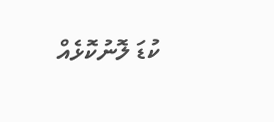ކުޑަ ލޮނުކޮޅެއް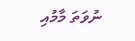ނުވަތަ މާމުއި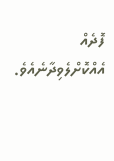ފޮދެއް އެއްކޮށްލެވިދާނެއެވެ.